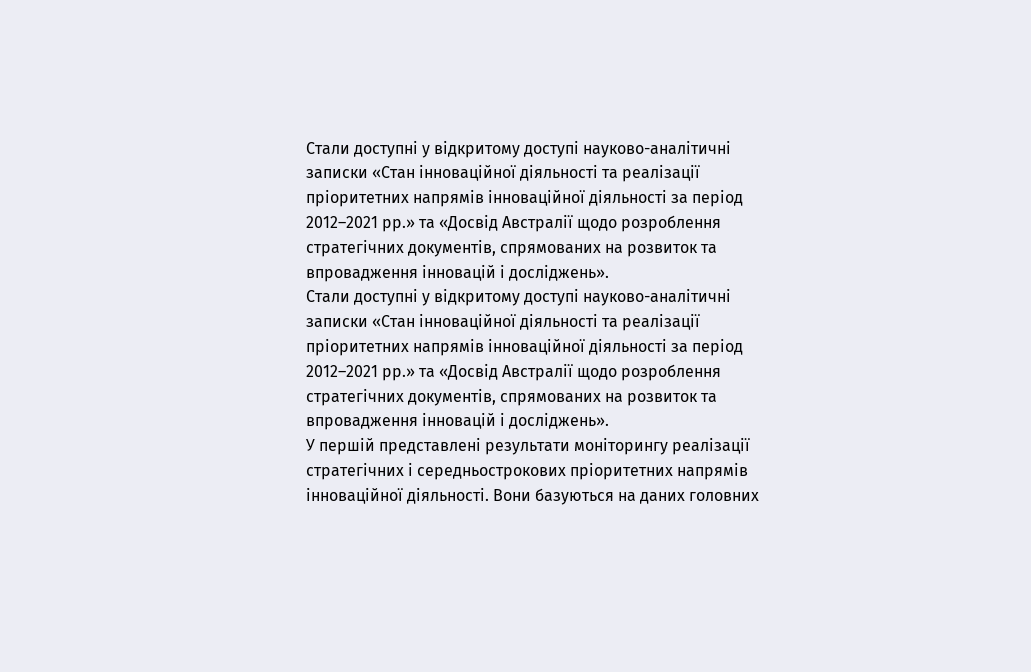Стали доступні у відкритому доступі науково-аналітичні записки «Стан інноваційної діяльності та реалізації пріоритетних напрямів інноваційної діяльності за період 2012–2021 рр.» та «Досвід Австралії щодо розроблення стратегічних документів, спрямованих на розвиток та впровадження інновацій і досліджень».
Стали доступні у відкритому доступі науково-аналітичні записки «Стан інноваційної діяльності та реалізації пріоритетних напрямів інноваційної діяльності за період 2012–2021 рр.» та «Досвід Австралії щодо розроблення стратегічних документів, спрямованих на розвиток та впровадження інновацій і досліджень».
У першій представлені результати моніторингу реалізації стратегічних і середньострокових пріоритетних напрямів інноваційної діяльності. Вони базуються на даних головних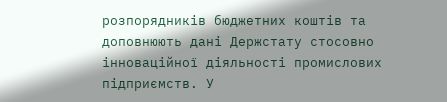розпорядників бюджетних коштів та доповнюють дані Держстату стосовно інноваційної діяльності промислових підприємств. У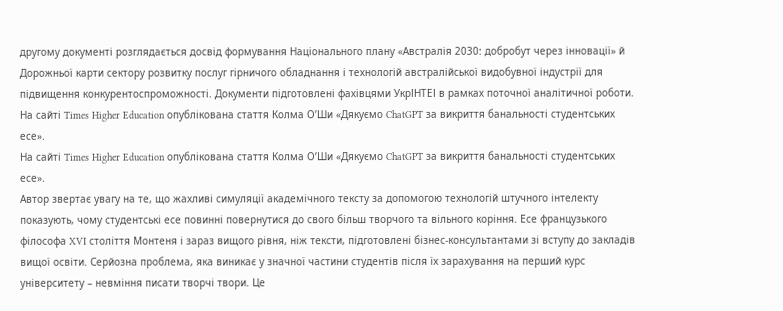другому документі розглядається досвід формування Національного плану «Австралія 2030: добробут через інновації» й Дорожньої карти сектору розвитку послуг гірничого обладнання і технологій австралійської видобувної індустрії для підвищення конкурентоспроможності. Документи підготовлені фахівцями УкрІНТЕІ в рамках поточної аналітичної роботи.
На сайті Times Higher Education опублікована стаття Колма О’Ши «Дякуємо ChatGPT за викриття банальності студентських есе».
На сайті Times Higher Education опублікована стаття Колма О’Ши «Дякуємо ChatGPT за викриття банальності студентських есе».
Автор звертає увагу на те, що жахливі симуляції академічного тексту за допомогою технологій штучного інтелекту показують, чому студентські есе повинні повернутися до свого більш творчого та вільного коріння. Есе французького філософа XVI століття Монтеня і зараз вищого рівня, ніж тексти, підготовлені бізнес-консультантами зі вступу до закладів вищої освіти. Серйозна проблема, яка виникає у значної частини студентів після їх зарахування на перший курс університету – невміння писати творчі твори. Це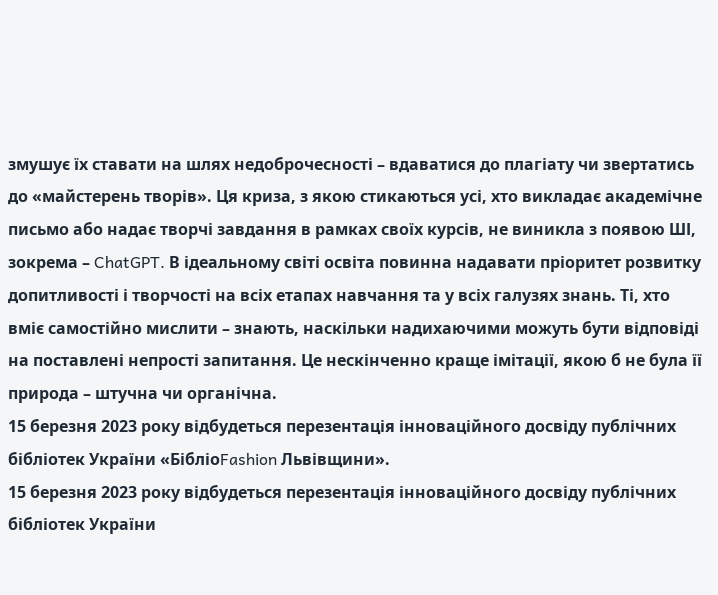змушує їх ставати на шлях недоброчесності – вдаватися до плагіату чи звертатись до «майстерень творів». Ця криза, з якою стикаються усі, хто викладає академічне письмо або надає творчі завдання в рамках своїх курсів, не виникла з появою ШІ, зокрема – ChatGPT. В ідеальному світі освіта повинна надавати пріоритет розвитку допитливості і творчості на всіх етапах навчання та у всіх галузях знань. Ті, хто вміє самостійно мислити – знають, наскільки надихаючими можуть бути відповіді на поставлені непрості запитання. Це нескінченно краще імітації, якою б не була її природа – штучна чи органічна.
15 березня 2023 року відбудеться перезентація інноваційного досвіду публічних бібліотек України «БібліоFashion Львівщини».
15 березня 2023 року відбудеться перезентація інноваційного досвіду публічних бібліотек України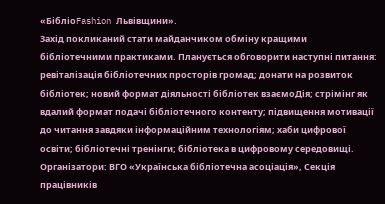«БібліоFashion Львівщини».
Захід покликаний стати майданчиком обміну кращими бібліотечними практиками. Планується обговорити наступні питання: ревіталізація бібліотечних просторів громад; донати на розвиток бібліотек; новий формат діяльності бібліотек взаємоДія; стрімінг як вдалий формат подачі бібліотечного контенту; підвищення мотивації до читання завдяки інформаційним технологіям; хаби цифрової освіти; бібліотечні тренінги; бібліотека в цифровому середовищі. Організатори: ВГО «Українська бібліотечна асоціація», Секція працівників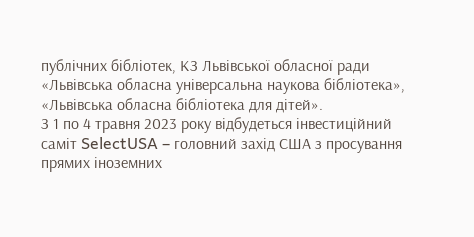публічних бібліотек, КЗ Львівської обласної ради «Львівська обласна універсальна наукова бібліотека», «Львівська обласна бібліотека для дітей».
З 1 по 4 травня 2023 року відбудеться інвестиційний саміт SelectUSA – головний захід США з просування прямих іноземних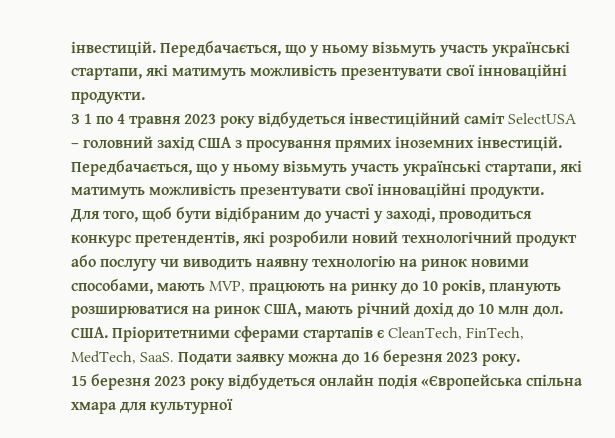інвестицій. Передбачається, що у ньому візьмуть участь українські стартапи, які матимуть можливість презентувати свої інноваційні продукти.
З 1 по 4 травня 2023 року відбудеться інвестиційний саміт SelectUSA – головний захід США з просування прямих іноземних інвестицій. Передбачається, що у ньому візьмуть участь українські стартапи, які матимуть можливість презентувати свої інноваційні продукти.
Для того, щоб бути відібраним до участі у заході, проводиться конкурс претендентів, які розробили новий технологічний продукт або послугу чи виводить наявну технологію на ринок новими способами, мають MVP, працюють на ринку до 10 років, планують розширюватися на ринок США, мають річний дохід до 10 млн дол. США. Пріоритетними сферами стартапів є CleanTech, FinTech, MedTech, SaaS. Подати заявку можна до 16 березня 2023 року.
15 березня 2023 року відбудеться онлайн подія «Європейська спільна хмара для культурної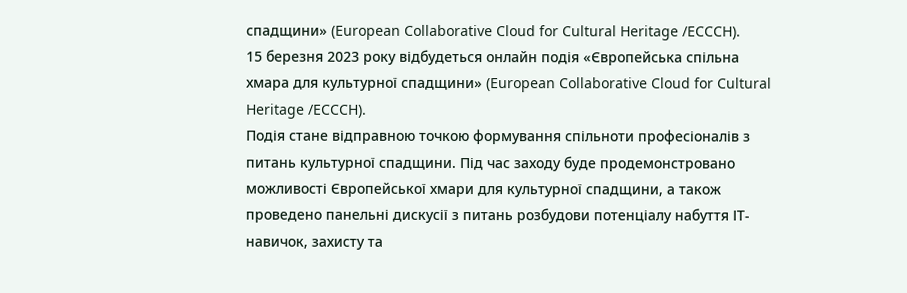спадщини» (European Collaborative Cloud for Cultural Heritage /ECCCH).
15 березня 2023 року відбудеться онлайн подія «Європейська спільна хмара для культурної спадщини» (European Collaborative Cloud for Cultural Heritage /ECCCH).
Подія стане відправною точкою формування спільноти професіоналів з питань культурної спадщини. Під час заходу буде продемонстровано можливості Європейської хмари для культурної спадщини, а також проведено панельні дискусії з питань розбудови потенціалу набуття ІТ-навичок, захисту та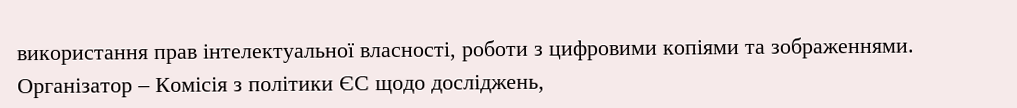використання прав інтелектуальної власності, роботи з цифровими копіями та зображеннями. Організатор – Комісія з політики ЄС щодо досліджень,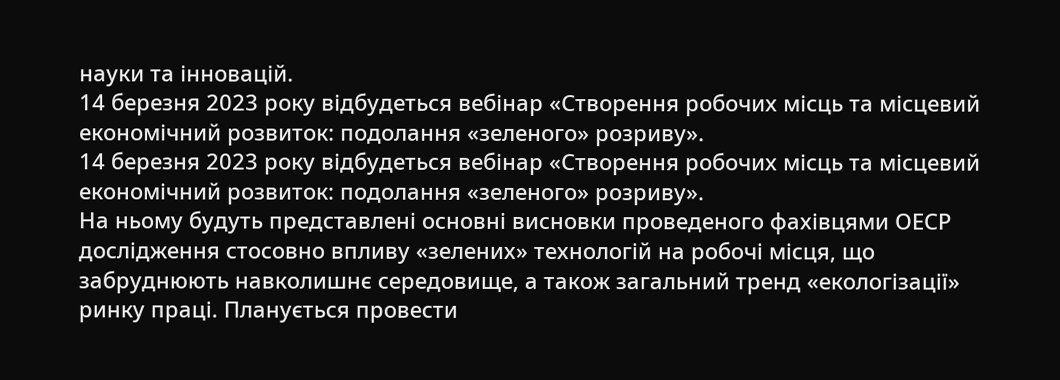науки та інновацій.
14 березня 2023 року відбудеться вебінар «Створення робочих місць та місцевий економічний розвиток: подолання «зеленого» розриву».
14 березня 2023 року відбудеться вебінар «Створення робочих місць та місцевий економічний розвиток: подолання «зеленого» розриву».
На ньому будуть представлені основні висновки проведеного фахівцями ОЕСР дослідження стосовно впливу «зелених» технологій на робочі місця, що забруднюють навколишнє середовище, а також загальний тренд «екологізації» ринку праці. Планується провести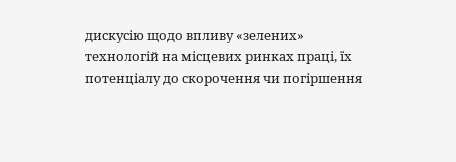дискусію щодо впливу «зелених» технологій на місцевих ринках праці, їх потенціалу до скорочення чи погіршення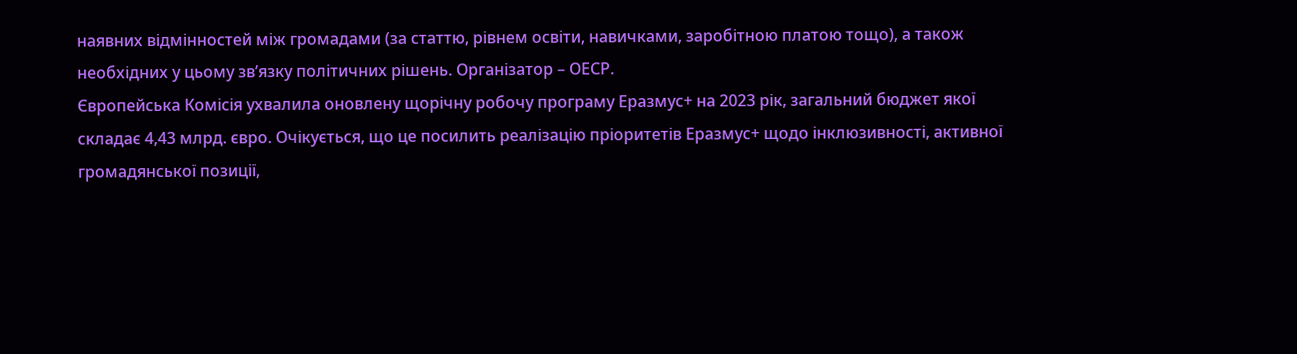наявних відмінностей між громадами (за статтю, рівнем освіти, навичками, заробітною платою тощо), а також необхідних у цьому зв’язку політичних рішень. Організатор – ОЕСР.
Європейська Комісія ухвалила оновлену щорічну робочу програму Еразмус+ на 2023 рік, загальний бюджет якої складає 4,43 млрд. євро. Очікується, що це посилить реалізацію пріоритетів Еразмус+ щодо інклюзивності, активної громадянської позиції,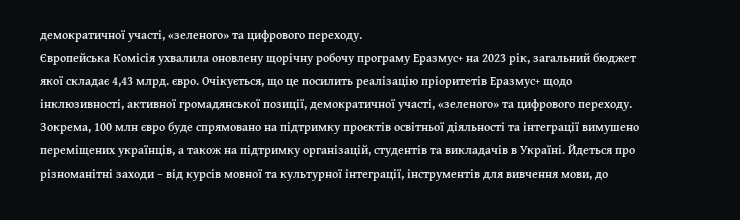демократичної участі, «зеленого» та цифрового переходу.
Європейська Комісія ухвалила оновлену щорічну робочу програму Еразмус+ на 2023 рік, загальний бюджет якої складає 4,43 млрд. євро. Очікується, що це посилить реалізацію пріоритетів Еразмус+ щодо інклюзивності, активної громадянської позиції, демократичної участі, «зеленого» та цифрового переходу.
Зокрема, 100 млн євро буде спрямовано на підтримку проєктів освітньої діяльності та інтеграції вимушено переміщених українців, а також на підтримку організацій, студентів та викладачів в Україні. Йдеться про різноманітні заходи – від курсів мовної та культурної інтеграції, інструментів для вивчення мови, до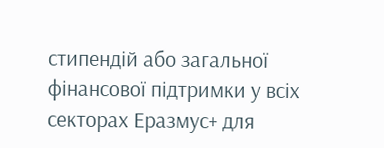стипендій або загальної фінансової підтримки у всіх секторах Еразмус+ для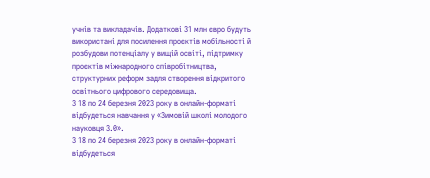учнів та викладачів. Додаткові 31 млн євро будуть використані для посилення проєктів мобільності й розбудови потенціалу у вищій освіті, підтримку проєктів міжнародного співробітництва, структурних реформ задля створення відкритого освітнього цифрового середовища.
З 18 по 24 березня 2023 року в онлайн-форматі відбудеться навчання у «Зимовій школі молодого науковця 3.0».
З 18 по 24 березня 2023 року в онлайн-форматі відбудеться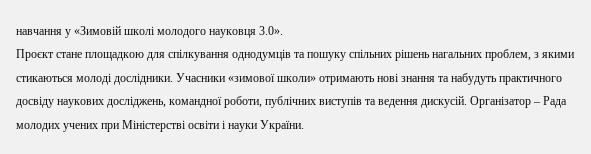навчання у «Зимовій школі молодого науковця 3.0».
Проєкт стане площадкою для спілкування однодумців та пошуку спільних рішень нагальних проблем, з якими стикаються молоді дослідники. Учасники «зимової школи» отримають нові знання та набудуть практичного досвіду наукових досліджень, командної роботи, публічних виступів та ведення дискусій. Організатор – Рада молодих учених при Міністерстві освіти і науки України.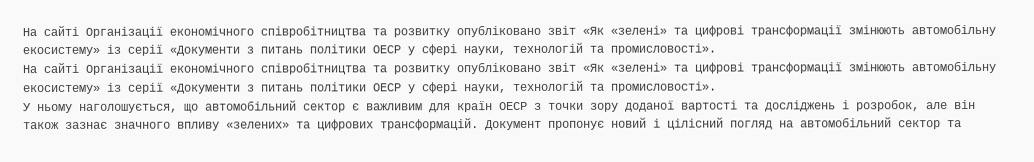На сайті Організації економічного співробітництва та розвитку опубліковано звіт «Як «зелені» та цифрові трансформації змінюють автомобільну екосистему» із серії «Документи з питань політики ОЕСР у сфері науки, технологій та промисловості».
На сайті Організації економічного співробітництва та розвитку опубліковано звіт «Як «зелені» та цифрові трансформації змінюють автомобільну екосистему» із серії «Документи з питань політики ОЕСР у сфері науки, технологій та промисловості».
У ньому наголошується, що автомобільний сектор є важливим для країн ОЕСР з точки зору доданої вартості та досліджень і розробок, але він також зазнає значного впливу «зелених» та цифрових трансформацій. Документ пропонує новий і цілісний погляд на автомобільний сектор та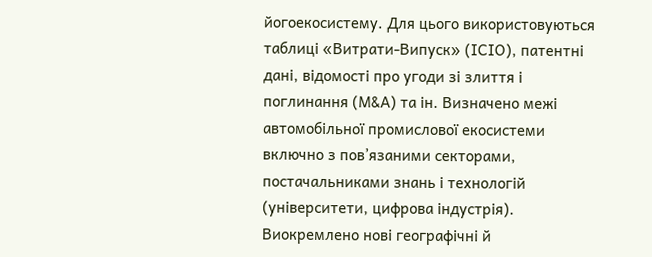йогоекосистему. Для цього використовуються таблиці «Витрати-Випуск» (ICIO), патентні дані, відомості про угоди зі злиття і поглинання (M&A) та ін. Визначено межі автомобільної промислової екосистеми включно з пов’язаними секторами, постачальниками знань і технологій (університети, цифрова індустрія). Виокремлено нові географічні й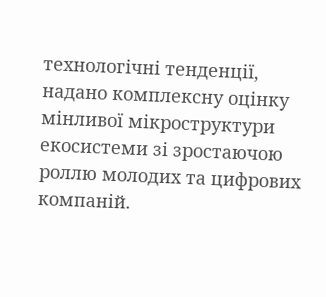технологічні тенденції, надано комплексну оцінку мінливої мікроструктури екосистеми зі зростаючою роллю молодих та цифрових компаній.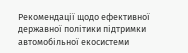Рекомендації щодо ефективної державної політики підтримки автомобільної екосистеми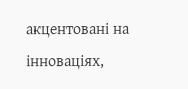акцентовані на інноваціях,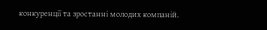конкуренції та зростанні молодих компаній.